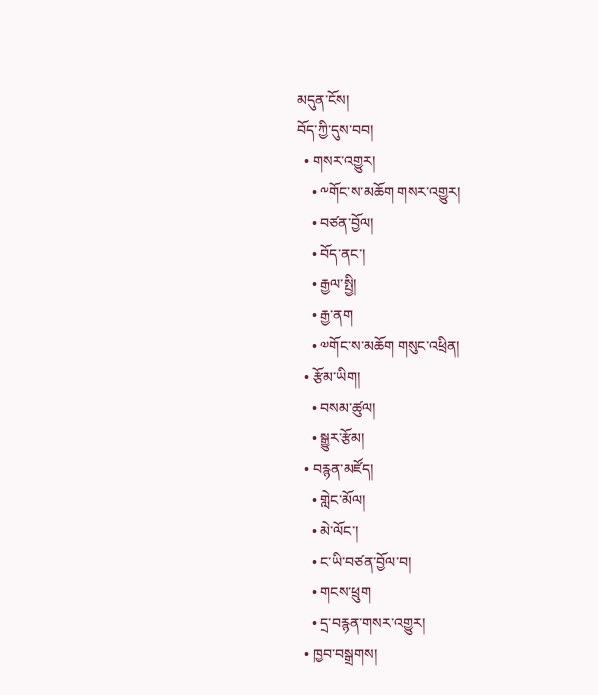མདུན་ངོས།
བོད་ཀྱི་དུས་བབ།
  • གསར་འགྱུར།
    • ༸གོང་ས་མཆོག གསར་འགྱུར།
    • བཙན་བྱོལ།
    • བོད་ནང་།
    • རྒྱལ་སྤྱི།
    • རྒྱ་ནག
    • ༧གོང་ས་མཆོག གསུང་འཕྲིན།
  • རྩོམ་ཡིག།
    • བསམ་ཚུལ།
    • སྒྱུར་རྩོམ།
  • བརྙན་མཛོད།
    • གླེང་མོལ།
    • མེ་ལོང་།
    • ང་ཡི་བཙན་བྱོལ་བ།
    • གངས་ཕྲུག
    • དྲ་བརྙན་གསར་འགྱུར།
  • ཁྱབ་བསྒྲགས།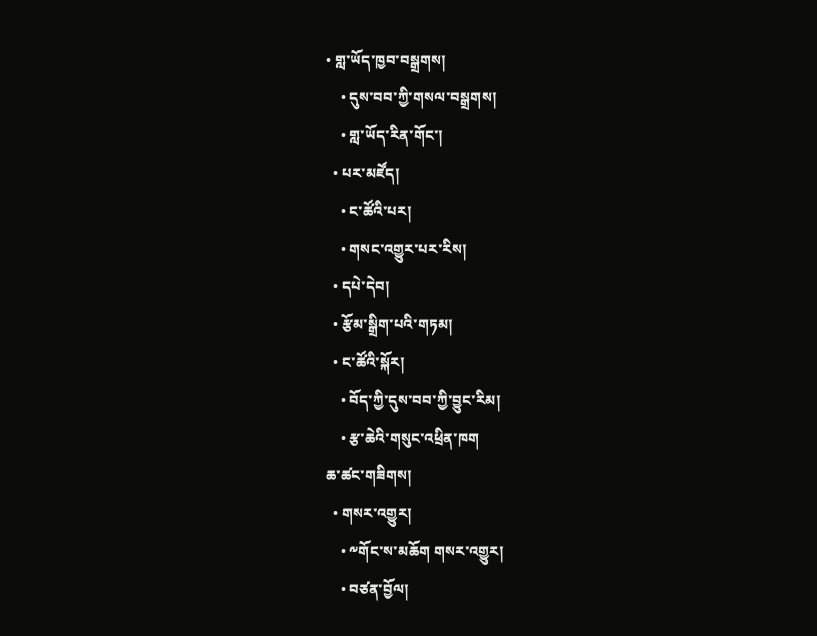• གླ་ཡོད་ཁྱབ་བསྒྲགས།
    • དུས་བབ་ཀྱི་གསལ་བསྒྲགས།
    • གླ་ཡོད་རིན་གོང་།
  • པར་མཛོད།
    • ང་ཚོའི་པར།
    • གསང་འགྱུར་པར་རིས།
  • དཔེ་དེབ།
  • རྩོམ་སྒྲིག་པའི་གཏམ།
  • ང་ཚོའི་སྐོར།
    • བོད་ཀྱི་དུས་བབ་ཀྱི་བྱུང་རིམ།
    • རྩ་ཆེའི་གསུང་འཕྲིན་ཁག
ཆ་ཚང་གཟིགས།
  • གསར་འགྱུར།
    • ༸གོང་ས་མཆོག གསར་འགྱུར།
    • བཙན་བྱོལ།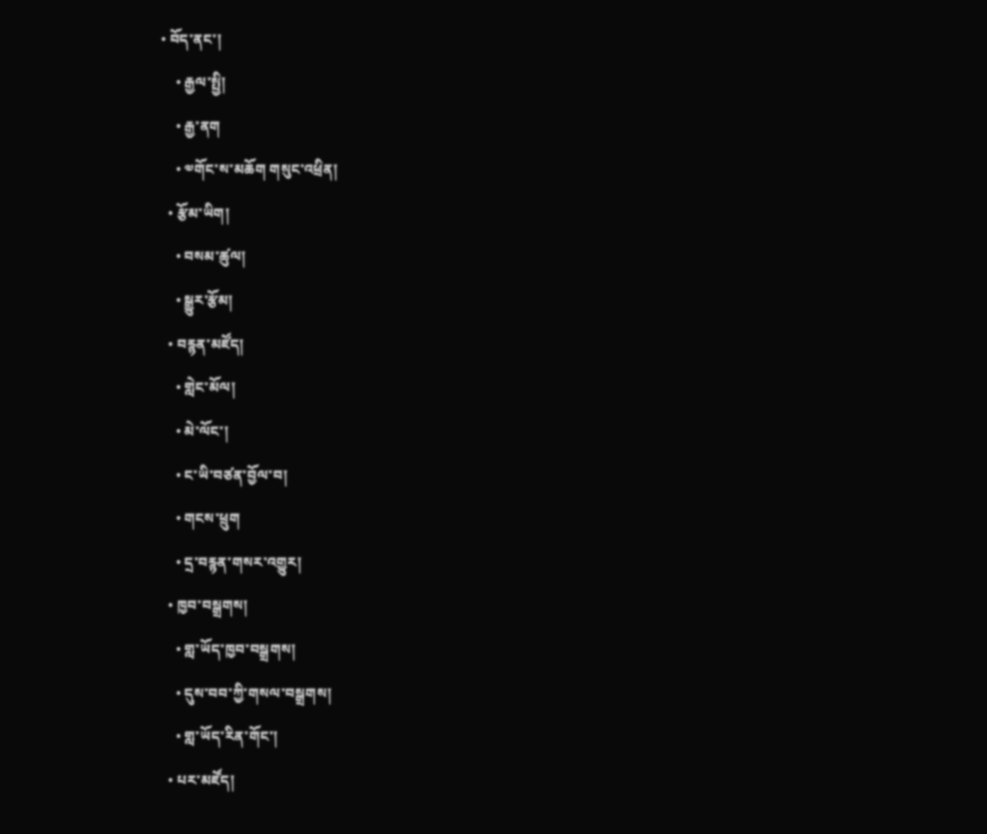• བོད་ནང་།
    • རྒྱལ་སྤྱི།
    • རྒྱ་ནག
    • ༧གོང་ས་མཆོག གསུང་འཕྲིན།
  • རྩོམ་ཡིག།
    • བསམ་ཚུལ།
    • སྒྱུར་རྩོམ།
  • བརྙན་མཛོད།
    • གླེང་མོལ།
    • མེ་ལོང་།
    • ང་ཡི་བཙན་བྱོལ་བ།
    • གངས་ཕྲུག
    • དྲ་བརྙན་གསར་འགྱུར།
  • ཁྱབ་བསྒྲགས།
    • གླ་ཡོད་ཁྱབ་བསྒྲགས།
    • དུས་བབ་ཀྱི་གསལ་བསྒྲགས།
    • གླ་ཡོད་རིན་གོང་།
  • པར་མཛོད།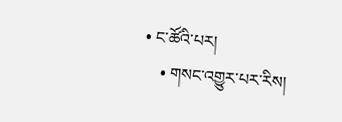• ང་ཚོའི་པར།
    • གསང་འགྱུར་པར་རིས།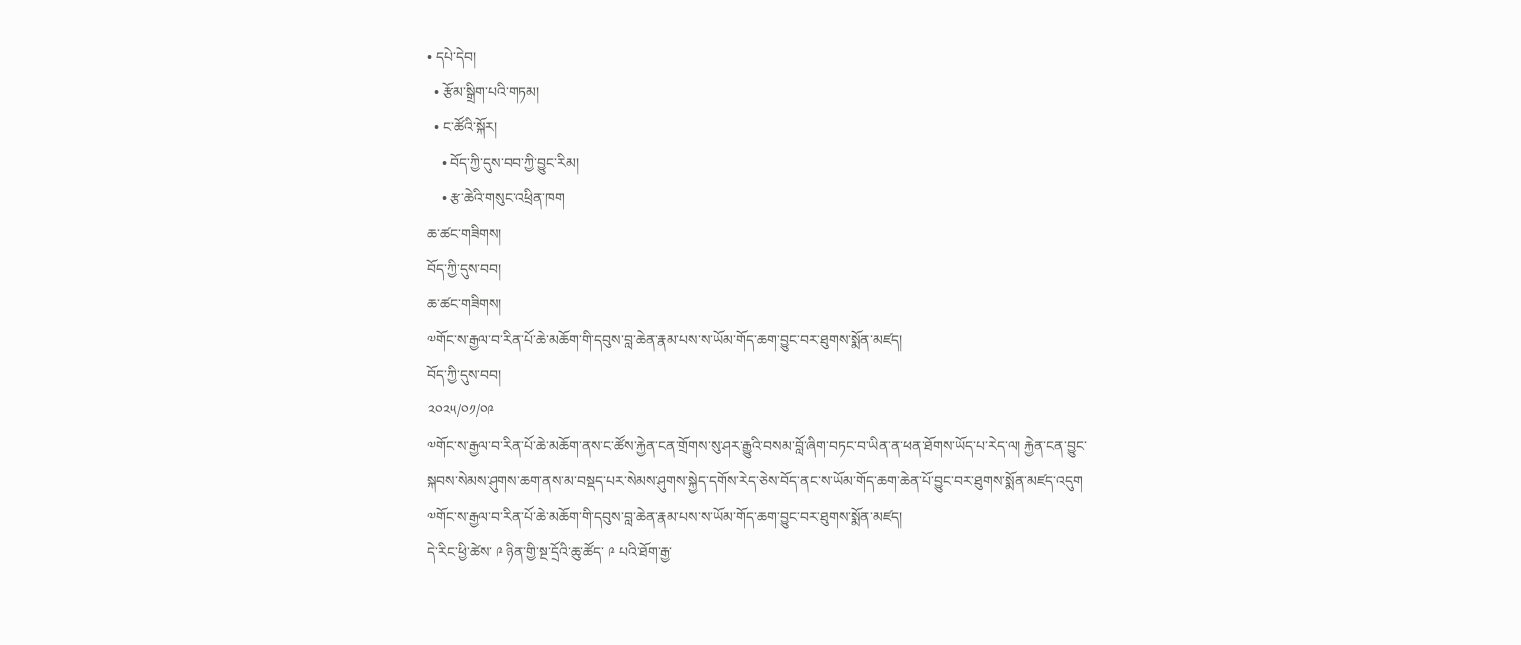• དཔེ་དེབ།
  • རྩོམ་སྒྲིག་པའི་གཏམ།
  • ང་ཚོའི་སྐོར།
    • བོད་ཀྱི་དུས་བབ་ཀྱི་བྱུང་རིམ།
    • རྩ་ཆེའི་གསུང་འཕྲིན་ཁག
ཆ་ཚང་གཟིགས།
བོད་ཀྱི་དུས་བབ།
ཆ་ཚང་གཟིགས།
༧གོང་ས་རྒྱལ་བ་རིན་པོ་ཆེ་མཆོག་གི་དབུས་བླ་ཆེན་རྣམ་པས་ས་ཡོམ་གོད་ཆག་བྱུང་བར་ཐུགས་སྨོན་མཛད།
བོད་ཀྱི་དུས་བབ།
༢༠༢༥/༠༡/༠༩
༧གོང་ས་རྒྱལ་བ་རིན་པོ་ཆེ་མཆོག་ནས་ང་ཚོས་རྐྱེན་ངན་གྲོགས་སུ་ཤར་རྒྱུའི་བསམ་བློ་ཞིག་བཏང་བ་ཡིན་ན་ཕན་ཐོགས་ཡོད་པ་རེད་ལ། རྐྱེན་ངན་བྱུང་སྐབས་སེམས་ཤུགས་ཆག་ནས་མ་བསྡད་པར་སེམས་ཤུགས་སྐྱེད་དགོས་རེད་ཅེས་བོད་ནང་ས་ཡོམ་གོད་ཆག་ཆེན་པོ་བྱུང་བར་ཐུགས་སྨོན་མཛད་འདུག
༧གོང་ས་རྒྱལ་བ་རིན་པོ་ཆེ་མཆོག་གི་དབུས་བླ་ཆེན་རྣམ་པས་ས་ཡོམ་གོད་ཆག་བྱུང་བར་ཐུགས་སྨོན་མཛད།
དེ་རིང་ཕྱི་ཚེས་ ༩ ཉིན་གྱི་སྔ་དྲོའི་ཆུ་ཚོད་ ༩ པའི་ཐོག་རྒྱ་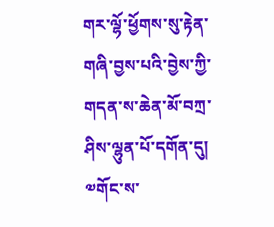གར་ལྷོ་ཕྱོགས་སུ་རྟེན་གཞི་བྱས་པའི་བྱེས་ཀྱི་གདན་ས་ཆེན་མོ་བཀྲ་ཤིས་ལྷུན་པོ་དགོན་དུ། ༧གོང་ས་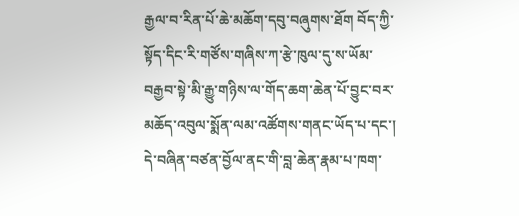རྒྱལ་བ་རིན་པོ་ཆེ་མཆོག་དབུ་བཞུགས་ཐོག བོད་ཀྱི་སྟོད་དིང་རི་གཙོས་གཞིས་ཀ་རྩེ་ཁུལ་དུ་ས་ཡོམ་བརྒྱབ་སྟེ་མི་རྒྱུ་གཉིས་ལ་གོད་ཆག་ཆེན་པོ་བྱུང་བར་མཆོད་འབུལ་སྨོན་ལམ་འཚོགས་གནང་ཡོད་པ་དང་། དེ་བཞིན་བཙན་བྱོལ་ནང་གི་བླ་ཆེན་རྣམ་པ་ཁག་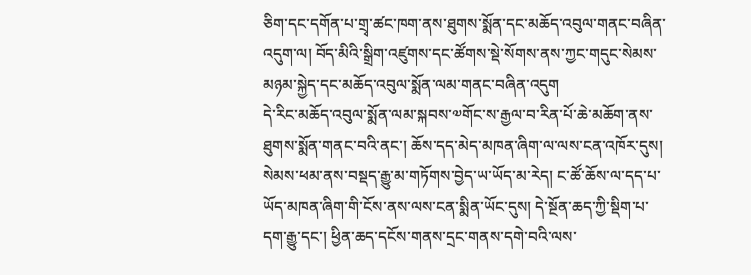ཅིག་དང་དགོན་པ་གྲྭ་ཚང་ཁག་ནས་ཐུགས་སྨོན་དང་མཆོད་འབུལ་གནང་བཞིན་འདུག་ལ། བོད་མིའི་སྒྲིག་འཛུགས་དང་ཚོགས་སྡེ་སོགས་ནས་ཀྱང་གདུང་སེམས་མཉམ་སྐྱེད་དང་མཆོད་འབུལ་སྨོན་ལམ་གནང་བཞིན་འདུག
དེ་རིང་མཆོད་འབུལ་སྨོན་ལམ་སྐབས་༧གོང་ས་རྒྱལ་བ་རིན་པོ་ཆེ་མཆོག་ནས་ཐུགས་སྨོན་གནང་བའི་ནང་། ཆོས་དད་མེད་མཁན་ཞིག་ལ་ལས་ངན་འཁོར་དུས། སེམས་ཕམ་ནས་བསྡད་རྒྱུ་མ་གཏོགས་བྱེད་ཡ་ཡོད་མ་རེད། ང་ཚོ་ཆོས་ལ་དད་པ་ཡོད་མཁན་ཞིག་གི་ངོས་ནས་ལས་ངན་སྨིན་ཡོང་དུས། དེ་སྔོན་ཆད་ཀྱི་སྡིག་པ་དག་རྒྱུ་དང་། ཕྱིན་ཆད་དངོས་གནས་དྲང་གནས་དགེ་བའི་ལས་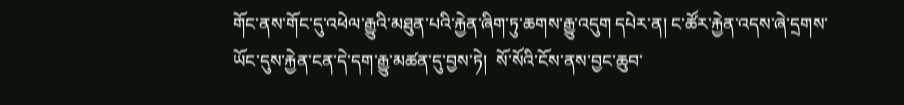གོང་ནས་གོང་དུ་འཕེལ་རྒྱུའི་མཐུན་པའི་རྐྱེན་ཞིག་ཏུ་ཆགས་རྒྱུ་འདུག དཔེར་ན། ང་ཚོར་རྐྱེན་འདས་ཞེ་དྲགས་ཡོང་དུས་རྐྱེན་ངན་དེ་དག་རྒྱུ་མཚན་དུ་བྱས་ཏེ།  སོ་སོའི་ངོས་ནས་བྱང་ཆུབ་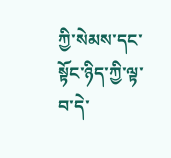ཀྱི་སེམས་དང་སྟོང་ཉིད་ཀྱི་ལྟ་བ་དེ་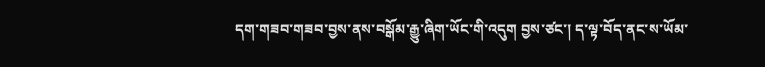དག་གཟབ་གཟབ་བྱས་ནས་བསྒོམ་རྒྱུ་ཞིག་ཡོང་གི་འདུག བྱས་ཙང་། ད་ལྟ་བོད་ནང་ས་ཡོམ་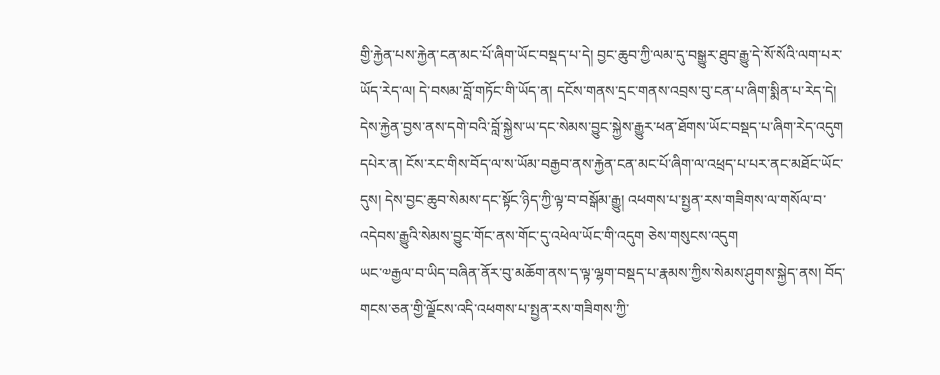གྱི་རྐྱེན་པས་རྐྱེན་ངན་མང་པོ་ཞིག་ཡོང་བསྡད་པ་དེ། བྱང་ཆུབ་ཀྱི་ལམ་དུ་བསྒྱུར་ཐུབ་རྒྱུ་དེ་སོ་སོའི་ལག་པར་ཡོད་རེད་ལ། དེ་བསམ་བློ་གཏོང་གི་ཡོད་ན། དངོས་གནས་དྲང་གནས་འབྲས་བུ་ངན་པ་ཞིག་སྨིན་པ་རེད་དེ། དེས་རྐྱེན་བྱས་ནས་དགེ་བའི་བློ་སྐྱེས་ཡ་དང་སེམས་བྱུང་སྐྱེས་རྒྱུར་ཕན་ཐོགས་ཡོང་བསྡད་པ་ཞིག་རེད་འདུག དཔེར་ན། ངོས་རང་གིས་བོད་ལ་ས་ཡོམ་བརྒྱབ་ནས་རྐྱེན་ངན་མང་པོ་ཞིག་ལ་འཕྲད་པ་པར་ནང་མཐོང་ཡོང་དུས། དེས་བྱང་ཆུབ་སེམས་དང་སྟོང་ཉིད་ཀྱི་ལྟ་བ་བསྒོམ་རྒྱུ། འཕགས་པ་སྤྱན་རས་གཟིགས་ལ་གསོལ་བ་འདེབས་རྒྱུའི་སེམས་བྱུང་གོང་ནས་གོང་དུ་འཕེལ་ཡོང་གི་འདུག ཅེས་གསུངས་འདུག
ཡང་༧རྒྱལ་བ་ཡིད་བཞིན་ནོར་བུ་མཆོག་ནས་ད་ལྟ་ལྷག་བསྡད་པ་རྣམས་ཀྱིས་སེམས་ཤུགས་སྐྱེད་ནས། བོད་གངས་ཅན་གྱི་ལྗོངས་འདི་འཕགས་པ་སྤྱན་རས་གཟིགས་ཀྱི་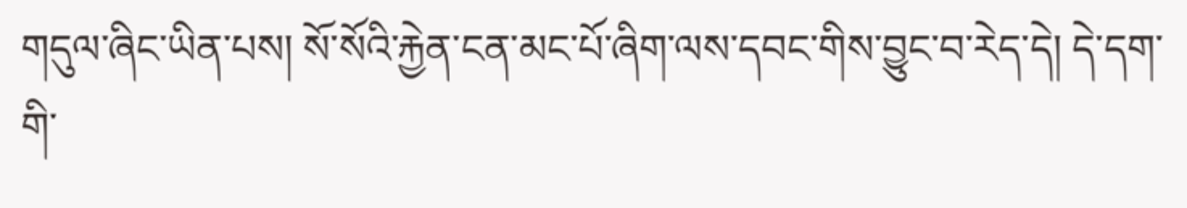གདུལ་ཞིང་ཡིན་པས། སོ་སོའི་རྐྱེན་ངན་མང་པོ་ཞིག་ལས་དབང་གིས་བྱུང་བ་རེད་དེ། དེ་དག་གི་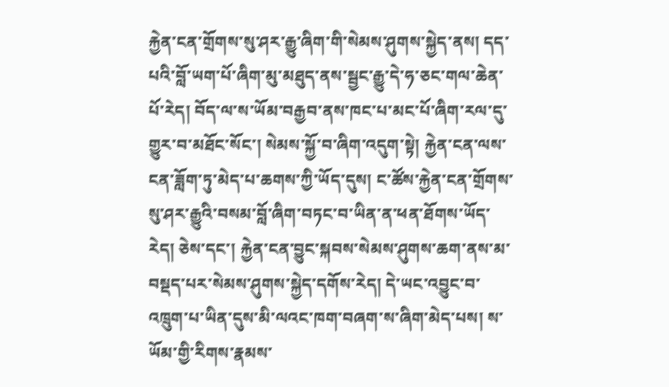རྐྱེན་ངན་གྲོགས་སུ་ཤར་རྒྱུ་ཞིག་གི་སེམས་ཤུགས་སྐྱེད་ནས། དད་པའི་བློ་ཡག་པོ་ཞིག་མུ་མཐུད་ནས་སྦྱང་རྒྱུ་དེ་ཧ་ཅང་གལ་ཆེན་པོ་རེད། བོད་ལ་ས་ཡོམ་བརྒྱབ་ནས་ཁང་པ་མང་པོ་ཞིག་རལ་དུ་གྱུར་བ་མཐོང་སོང་། སེམས་སྐྱོ་བ་ཞིག་འདུག་སྟེ། རྐྱེན་ངན་ལས་ངན་ཟློག་ཏུ་མེད་པ་ཆགས་ཀྱི་ཡོད་དུས། ང་ཚོས་རྐྱེན་ངན་གྲོགས་སུ་ཤར་རྒྱུའི་བསམ་བློ་ཞིག་བཏང་བ་ཡིན་ན་ཕན་ཐོགས་ཡོད་རེད། ཅེས་དང་། རྐྱེན་ངན་བྱུང་སྐབས་སེམས་ཤུགས་ཆག་ནས་མ་བསྡད་པར་སེམས་ཤུགས་སྐྱེད་དགོས་རེད། དེ་ཡང་འབྱུང་བ་འཁྲུག་པ་ཡིན་དུས་མི་ལའང་ཁག་བཞག་ས་ཞིག་མེད་པས། ས་ཡོམ་གྱི་རིགས་རྣམས་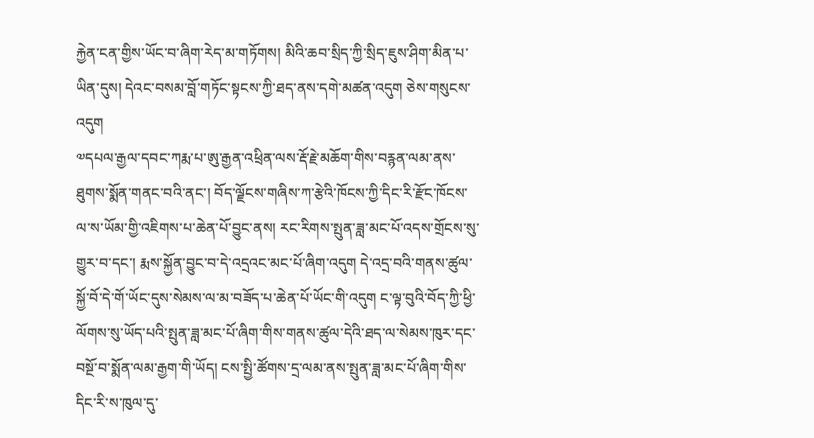རྐྱེན་ངན་གྱིས་ཡོང་བ་ཞིག་རེད་མ་གཏོགས། མིའི་ཆབ་སྲིད་ཀྱི་སྲིད་ཇུས་ཤིག་མིན་པ་ཡིན་དུས། དེའང་བསམ་བློ་གཏོང་སྟངས་ཀྱི་ཐད་ནས་དགེ་མཚན་འདུག ཅེས་གསུངས་འདུག
༧དཔལ་རྒྱལ་དབང་ཀརྨ་པ་ཨུ་རྒྱན་འཕྲིན་ལས་རྡོ་རྗེ་མཆོག་གིས་བརྙན་ལམ་ནས་ཐུགས་སྨོན་གནང་བའི་ནང་། བོད་ལྗོངས་གཞིས་ཀ་རྩེའི་ཁོངས་ཀྱི་དིང་རི་རྫོང་ཁོངས་ལ་ས་ཡོམ་གྱི་འཇིགས་པ་ཆེན་པོ་བྱུང་ནས། རང་རིགས་སྤུན་ཟླ་མང་པོ་འདས་གྲོངས་སུ་གྱུར་བ་དང་། རྨས་སྐྱོན་བྱུང་བ་དེ་འདྲའང་མང་པོ་ཞིག་འདུག དེ་འདྲ་བའི་གནས་ཚུལ་སྐྱོ་བོ་དེ་གོ་ཡོང་དུས་སེམས་ལ་མ་བཟོད་པ་ཆེན་པོ་ཡོང་གི་འདུག ང་ལྟ་བུའི་བོད་ཀྱི་ཕྱི་ལོགས་སུ་ཡོད་པའི་སྤུན་ཟླ་མང་པོ་ཞིག་གིས་གནས་ཚུལ་དེའི་ཐད་ལ་སེམས་ཁུར་དང་བསྔོ་བ་སྨོན་ལམ་རྒྱག་གི་ཡོད། ངས་སྤྱི་ཚོགས་དྲ་ལམ་ནས་སྤུན་ཟླ་མང་པོ་ཞིག་གིས་དིང་རི་ས་ཁུལ་དུ་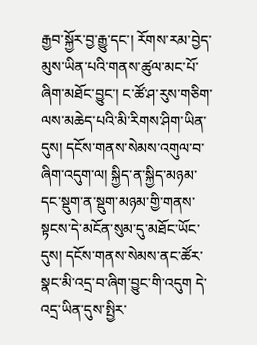རྒྱབ་སྐྱོར་བྱ་རྒྱུ་དང་། རོགས་རམ་བྱེད་མུས་ཡིན་པའི་གནས་ཚུལ་མང་པོ་ཞིག་མཐོང་བྱུང་། ང་ཚོ་ཤ་རུས་གཅིག་ལས་མཆེད་པའི་མི་རིགས་ཤིག་ཡིན་དུས། དངོས་གནས་སེམས་འགུལ་བ་ཞིག་འདུག་ལ། སྐྱིད་ན་སྐྱིད་མཉམ་དང་སྡུག་ན་སྡུག་མཉམ་གྱི་གནས་སྟངས་དེ་མངོན་སུམ་དུ་མཐོང་ཡོང་དུས། དངོས་གནས་སེམས་ནང་ཚོར་སྣང་མི་འདྲ་བ་ཞིག་བྱུང་གི་འདུག དེ་འདྲ་ཡིན་དུས་སྤྱིར་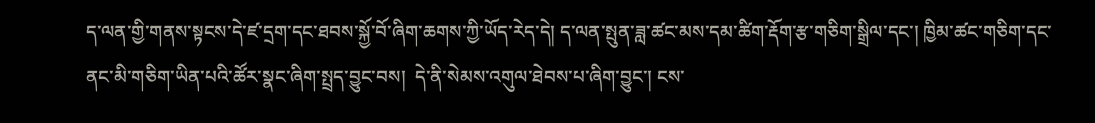ད་ལན་གྱི་གནས་སྟངས་དེ་ཛ་དྲག་དང་ཐབས་སྐྱོ་བོ་ཞིག་ཆགས་ཀྱི་ཡོད་རེད་དེ། ད་ལན་སྤུན་ཟླ་ཚང་མས་དམ་ཚིག་རྡོག་རྩ་གཅིག་སྒྲིལ་དང་། ཁྱིམ་ཚང་གཅིག་དང་ནང་མི་གཅིག་ཡིན་པའི་ཚོར་སྣང་ཞིག་སྤྲད་བྱུང་བས།  དེ་ནི་སེམས་འགུལ་ཐེབས་པ་ཞིག་བྱུང་། ངས་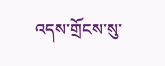འདས་གྲོངས་སུ་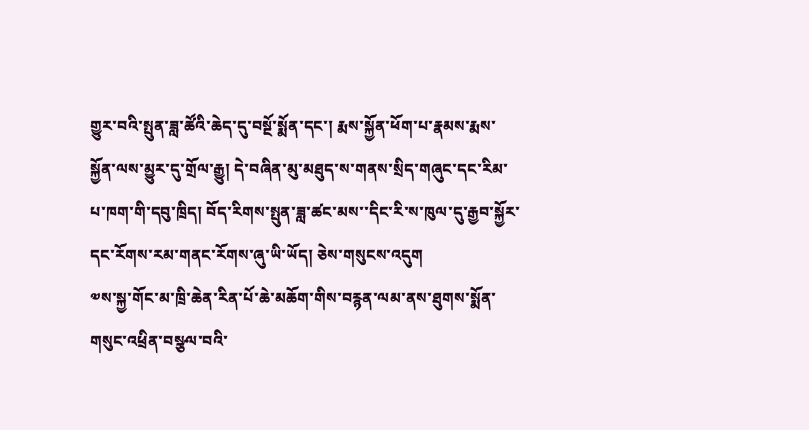གྱུར་བའི་སྤུན་ཟླ་ཚོའི་ཆེད་དུ་བསྔོ་སྨོན་དང་། རྨས་སྐྱོན་ཕོག་པ་རྣམས་རྨས་སྐྱོན་ལས་མྱུར་དུ་གྲོལ་རྒྱུ། དེ་བཞིན་མུ་མཐུད་ས་གནས་སྲིད་གཞུང་དང་རིམ་པ་ཁག་གི་དབུ་ཁྲིད། བོད་རིགས་སྤུན་ཟླ་ཚང་མས་་དིང་རི་ས་ཁུལ་དུ་རྒྱབ་སྐྱོར་དང་རོགས་རམ་གནང་རོགས་ཞུ་ཡི་ཡོད། ཅེས་གསུངས་འདུག
༧ས་སྐྱ་གོང་མ་ཁྲི་ཆེན་རིན་པོ་ཆེ་མཆོག་གིས་བརྙན་ལམ་ནས་ཐུགས་སྨོན་གསུང་འཕྲིན་བསྩལ་བའི་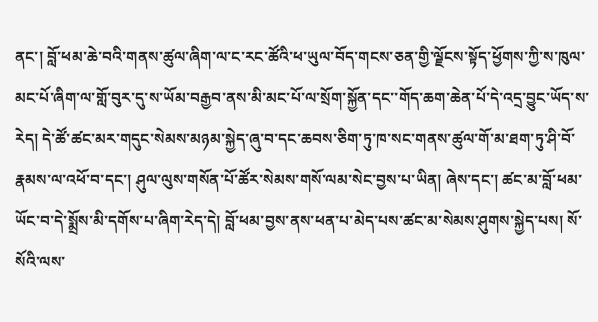ནང་། བློ་ཕམ་ཆེ་བའི་གནས་ཚུལ་ཞིག་ལ་ང་རང་ཚོའི་ཕ་ཡུལ་བོད་གངས་ཅན་གྱི་ལྗོངས་སྟོད་ཕྱོགས་ཀྱི་ས་ཁུལ་མང་པོ་ཞིག་ལ་གློ་བུར་དུ་ས་ཡོམ་བརྒྱབ་ནས་མི་མང་པོ་ལ་སྲོག་སྐྱོན་དང་་གོད་ཆག་ཆེན་པོ་དེ་འདྲ་བྱུང་ཡོད་ས་རེད། དེ་ཚོ་ཚང་མར་གདུང་སེམས་མཉམ་སྐྱེད་ཞུ་བ་དང་ཆབས་ཅིག་ཏུ་ཁ་སང་གནས་ཚུལ་གོ་མ་ཐག་ཏུ་ཤི་བོ་རྣམས་ལ་འཕོ་བ་དང་། ཤུལ་ལུས་གསོན་པོ་ཚོར་སེམས་གསོ་ལམ་སེང་བྱས་པ་ཡིན། ཞེས་དང་། ཚང་མ་བློ་ཕམ་ཡོང་བ་དེ་སྨྲོས་མི་དགོས་པ་ཞིག་རེད་དེ། བློ་ཕམ་བྱས་ནས་ཕན་པ་མེད་པས་ཚང་མ་སེམས་ཤུགས་སྐྱེད་པས། སོ་སོའི་ལས་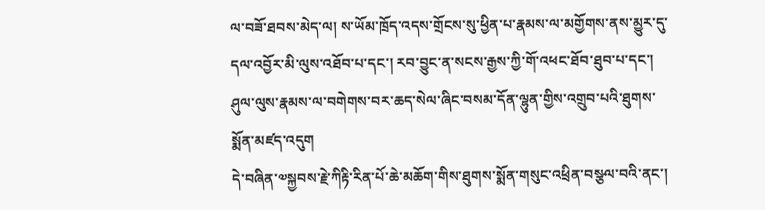ལ་བཟོ་ཐབས་མེད་ལ། ས་ཡོམ་ཁྲོད་འདས་གྲོངས་སུ་ཕྱིན་པ་རྣམས་ལ་མགྱོགས་ནས་མྱུར་དུ་དལ་འབྱོར་མི་ལུས་འཐོབ་པ་དང་། རབ་བྱུང་ན་སངས་རྒྱས་ཀྱི་གོ་འཕང་ཐོབ་ཐུབ་པ་དང་། ཤུལ་ལུས་རྣམས་ལ་བགེགས་བར་ཆད་སེལ་ཞིང་བསམ་དོན་ལྷུན་གྱིས་འགྲུབ་པའི་ཐུགས་སྨོན་མཛད་འདུག
དེ་བཞིན་༧སྐྱབས་རྗེ་ཀིརྟི་རིན་པོ་ཆེ་མཆོག་གིས་ཐུགས་སྨོན་གསུང་འཕྲིན་བསྩལ་བའི་ནང་།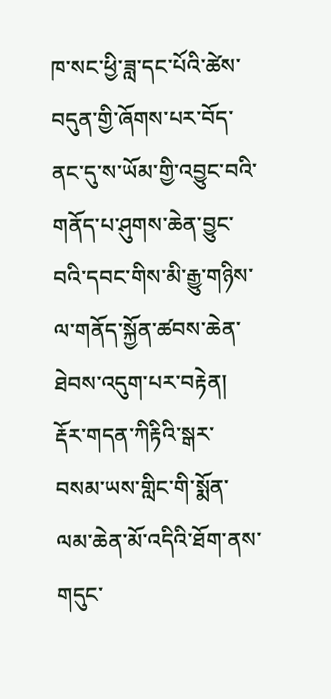ཁ་སང་ཕྱི་ཟླ་དང་པོའི་ཚེས་བདུན་གྱི་ཞོགས་པར་བོད་ནང་དུ་ས་ཡོམ་གྱི་འབྱུང་བའི་གནོད་པ་ཤུགས་ཆེན་བྱུང་བའི་དབང་གིས་མི་རྒྱུ་གཉིས་ལ་གནོད་སྐྱོན་ཚབས་ཆེན་ཐེབས་འདུག་པར་བརྟེན། རྡོར་གདན་ཀིརྟིའི་སྒར་བསམ་ཡས་གླིང་གི་སྨོན་ལམ་ཆེན་མོ་འདིའི་ཐོག་ནས་གདུང་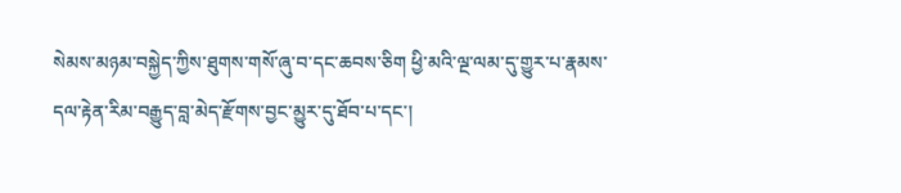སེམས་མཉམ་བསྐྱེད་ཀྱིས་ཐུགས་གསོ་ཞུ་བ་དང་ཆབས་ཅིག ཕྱི་མའི་ལྔ་ལམ་དུ་གྱུར་པ་རྣམས་དལ་རྟེན་རིམ་བརྒྱུད་བླ་མེད་རྫོགས་བྱང་མྱུར་དུ་ཐོབ་པ་དང་།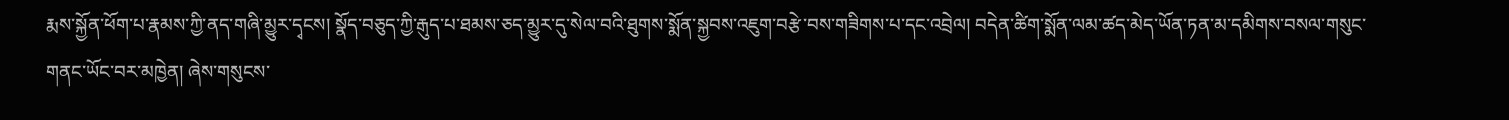རྨས་སྐྱོན་ཕོག་པ་རྣམས་ཀྱི་ནད་གཞི་མྱུར་དྭངས། སྣོད་བཅུད་ཀྱི་རྒུད་པ་ཐམས་ཅད་མྱུར་དུ་སེལ་བའི་ཐུགས་སྨོན་སྐྱབས་འཇུག་བརྩེ་བས་གཟིགས་པ་དང་འབྲེལ། བདེན་ཚིག་སྨོན་ལམ་ཚད་མེད་ཡོན་ཏན་མ་དམིགས་བསལ་གསུང་གནང་ཡོང་བར་མཁྱེན། ཞེས་གསུངས་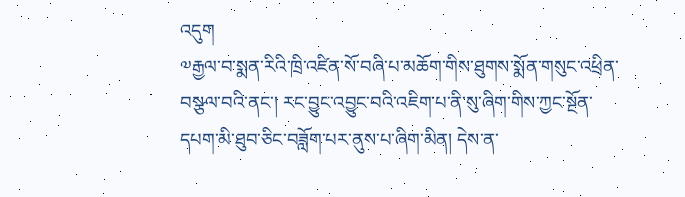འདུག
༧རྒྱལ་བ་སྨན་རིའི་ཁྲི་འཛིན་སོ་བཞི་པ་མཆོག་གིས་ཐུགས་སྨོན་གསུང་འཕྲིན་བསྩལ་བའི་ནང་། རང་བྱུང་འབྱུང་བའི་འཇིག་པ་ནི་སུ་ཞིག་གིས་ཀྱང་སྔོན་དཔག་མི་ཐུབ་ཅིང་བཟློག་པར་ནུས་པ་ཞིག་མིན། དེས་ན་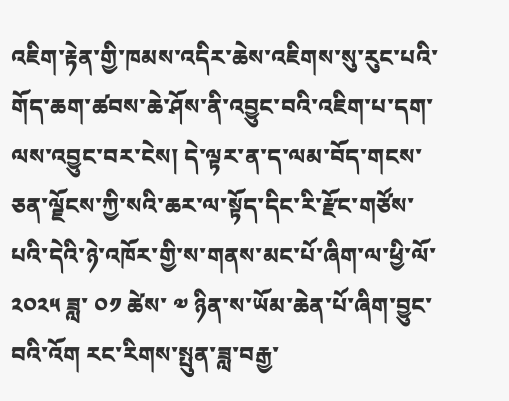འཇིག་རྟེན་གྱི་ཁམས་འདིར་ཆེས་འཇིགས་སུ་རུང་པའི་གོད་ཆག་ཚབས་ཆེ་ཤོས་ནི་འབྱུང་བའི་འཇིག་པ་དག་ལས་འབྱུང་བར་ངེས། དེ་ལྟར་ན་ད་ལམ་བོད་གངས་ཅན་ལྗོངས་ཀྱི་སའི་ཆར་ལ་སྟོད་དིང་རི་རྫོང་གཙོས་པའི་དེའི་ཉེ་འཁོར་གྱི་ས་གནས་མང་པོ་ཞིག་ལ་ཕྱི་ལོ་༢༠༢༥ ཟླ་ ༠༡ ཚེས་ ༧ ཉིན་ས་ཡོམ་ཆེན་པོ་ཞིག་བྱུང་བའི་འོག རང་རིགས་སྤུན་ཟླ་བརྒྱ་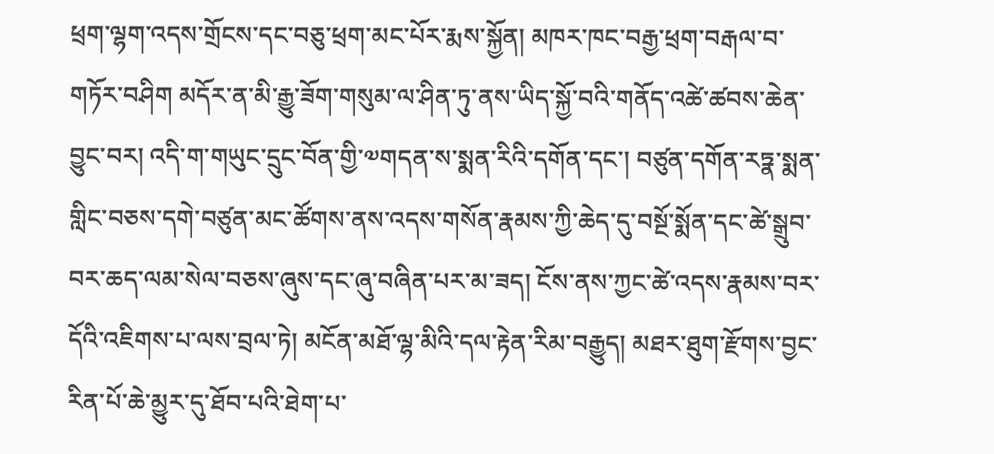ཕྲག་ལྷག་འདས་གྲོངས་དང་བཅུ་ཕྲག་མང་པོར་རྨས་སྐྱོན། མཁར་ཁང་བརྒྱ་ཕྲག་བརྒལ་བ་གཏོར་བཤིག མདོར་ན་མི་རྒྱུ་ཟོག་གསུམ་ལ་ཤིན་ཏུ་ནས་ཡིད་སྐྱོ་བའི་གནོད་འཚེ་ཚབས་ཆེན་བྱུང་བར། འདི་ག་གཡུང་དྲུང་བོན་གྱི་༧གདན་ས་སྨན་རིའི་དགོན་དང་། བཙུན་དགོན་རཏྣ་སྨན་གླིང་བཅས་དགེ་བཙུན་མང་ཚོགས་ནས་འདས་གསོན་རྣམས་ཀྱི་ཆེད་དུ་བསྔོ་སྨོན་དང་ཚེ་སྒྲུབ་བར་ཆད་ལམ་སེལ་བཅས་ཞུས་དང་ཞུ་བཞིན་པར་མ་ཟད། ངོས་ནས་ཀྱང་ཚེ་འདས་རྣམས་བར་དོའི་འཇིགས་པ་ལས་བྲལ་ཏེ། མངོན་མཐོ་ལྷ་མིའི་དལ་རྟེན་རིམ་བརྒྱུད། མཐར་ཐུག་རྫོགས་བྱང་རིན་པོ་ཆེ་མྱུར་དུ་ཐོབ་པའི་ཐེག་པ་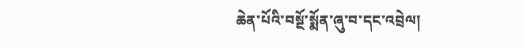ཆེན་པོའི་བསྔོ་སྨོན་ཞུ་བ་དང་འབྲེལ།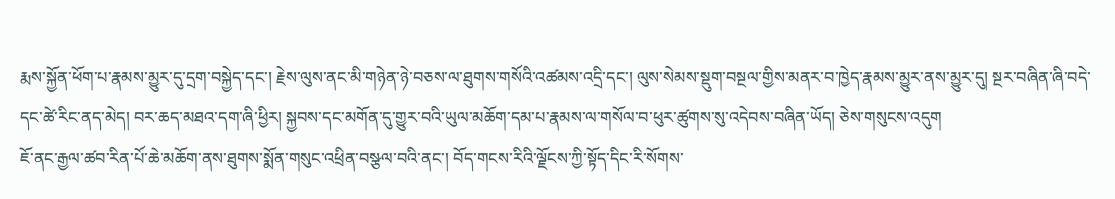རྨས་སྐྱོན་ཕོག་པ་རྣམས་མྱུར་དུ་དྲག་བསྐྱེད་དང་། རྗེས་ལུས་ནང་མི་གཉེན་ཉེ་བཅས་ལ་ཐུགས་གསོའི་འཚམས་འདྲི་དང་། ལུས་སེམས་སྡུག་བསྔལ་གྱིས་མནར་བ་ཁྱེད་རྣམས་མྱུར་ནས་མྱུར་དུ། སྔར་བཞིན་ཞི་བདེ་དང་ཚེ་རིང་ནད་མེད། བར་ཆད་མཐའ་དག་ཞི་ཕྱིར། སྐྱབས་དང་མགོན་དུ་གྱུར་བའི་ཡུལ་མཆོག་དམ་པ་རྣམས་ལ་གསོལ་བ་ཕུར་ཚུགས་སུ་འདེབས་བཞིན་ཡོད། ཅེས་གསུངས་འདུག
ཇོ་ནང་རྒྱལ་ཚབ་རིན་པོ་ཆེ་མཆོག་ནས་ཐུགས་སྨོན་གསུང་འཕྲིན་བསྩལ་བའི་ནང་། བོད་གངས་རིའི་ལྗོངས་ཀྱི་སྟོད་དིང་རི་སོགས་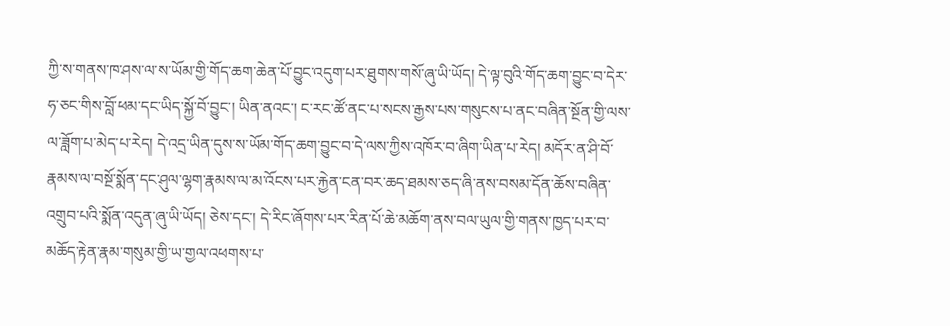ཀྱི་ས་གནས་ཁ་ཤས་ལ་ས་ཡོམ་གྱི་གོད་ཆག་ཆེན་པོ་བྱུང་འདུག་པར་ཐུགས་གསོ་ཞུ་ཡི་ཡོད། དེ་ལྟ་བུའི་གོད་ཆག་བྱུང་བ་དེར་ཧ་ཅང་གིས་བློ་ཕམ་དང་ཡིད་སྐྱོ་བོ་བྱུང་། ཡིན་ནའང་། ང་རང་ཚོ་ནང་པ་སངས་རྒྱས་པས་གསུངས་པ་ནང་བཞིན་སྔོན་གྱི་ལས་ལ་ཟློག་པ་མེད་པ་རེད། དེ་འདྲ་ཡིན་དུས་ས་ཡོམ་གོད་ཆག་བྱུང་བ་དེ་ལས་ཀྱིས་འཁོར་བ་ཞིག་ཡིན་པ་རེད། མདོར་ན་ཤི་བོ་རྣམས་ལ་བསྔོ་སྨོན་དང་ཤུལ་ལྷག་རྣམས་ལ་མ་འོངས་པར་རྐྱེན་ངན་བར་ཆད་ཐམས་ཅད་ཞི་ནས་བསམ་དོན་ཆོས་བཞིན་འགྲུབ་པའི་སྨོན་འདུན་ཞུ་ཡི་ཡོད། ཅེས་དང་། དེ་རིང་ཞོགས་པར་རིན་པོ་ཆེ་མཆོག་ནས་བལ་ཡུལ་གྱི་གནས་ཁྱད་པར་བ་མཆོད་རྟེན་རྣམ་གསུམ་གྱི་ཡ་གྱལ་འཕགས་པ་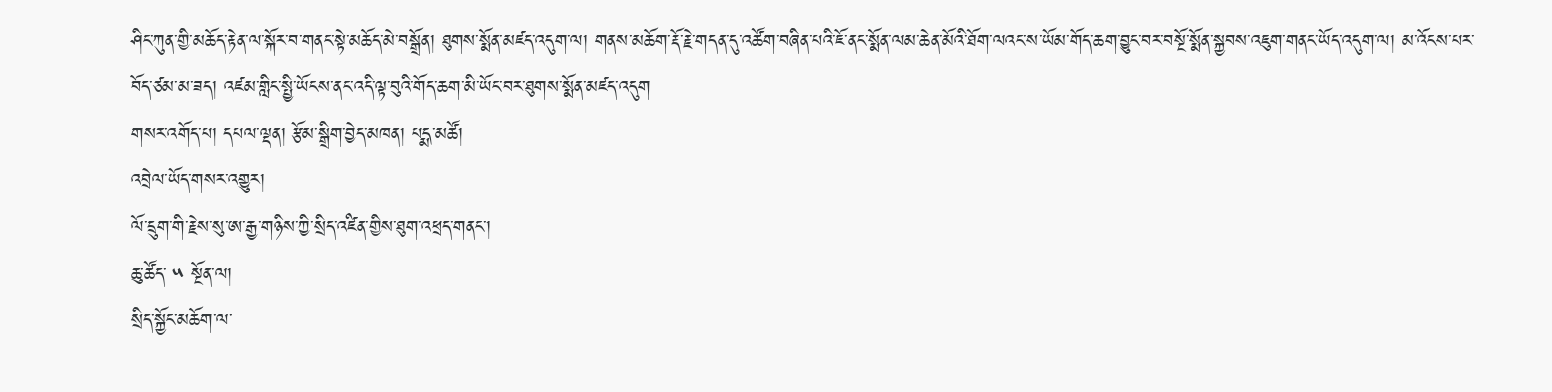ཤིང་ཀུན་གྱི་མཆོད་རྟེན་ལ་སྐོར་བ་གནང་སྟེ་མཆོད་མེ་བསྒྲོན། ཐུགས་སྨོན་མཛད་འདུག་ལ། གནས་མཆོག་རྡོ་རྗེ་གདན་དུ་འཚོག་བཞིན་པའི་ཇོ་ནང་སྨོན་ལམ་ཆེན་མོའི་ཐོག་ལའང་ས་ཡོམ་གོད་ཆག་བྱུང་བར་བསྔོ་སྨོན་སྐྱབས་འཇུག་གནང་ཡོད་འདུག་ལ། མ་འོངས་པར་བོད་ཙམ་མ་ཟད། འཛམ་གླིང་སྤྱི་ཡོངས་ནང་འདི་ལྟ་བུའི་གོད་ཆག་མི་ཡོང་བར་ཐུགས་སྨོན་མཛད་འདུག
གསར་འགོད་པ། དཔལ་ལྡན། རྩོམ་སྒྲིག་བྱེད་མཁན། པདྨ་མཚོ།
འབྲེལ་ཡོད་གསར་འགྱུར།
ལོ་དྲུག་གི་རྗེས་སུ་ཨ་རྒྱ་གཉིས་ཀྱི་སྲིད་འཛིན་གྱིས་ཐུག་འཕྲད་གནང་།
ཆུ་ཚོད་ ༥ སྔོན་ལ།
སྲིད་སྐྱོང་མཆོག་ལ་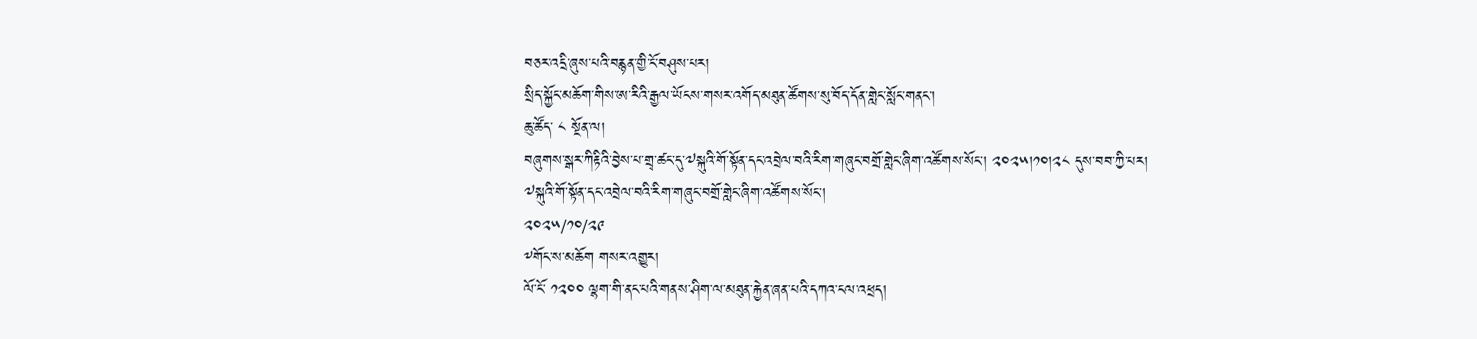བཅར་འདྲི་ཞུས་པའི་བརྙན་གྱི་ངོ་བཤུས་པར།
སྲིད་སྐྱོང་མཆོག་གིས་ཨ་རིའི་རྒྱལ་ཡོངས་གསར་འགོད་མཐུན་ཚོགས་སུ་བོད་དོན་གླེང་སློང་གནང་།
ཆུ་ཚོད་ ༨ སྔོན་ལ།
བཞུགས་སྒར་ཀིརྟིའི་བྱེས་པ་གྲྭ་ཚང་དུ་༧སྐུའི་གོ་སྟོན་དང་འབྲེལ་བའི་རིག་གཞུང་བགྲོ་གླེང་ཞིག་འཚོགས་སོང་། ༢༠༢༥།༡༠།༢༨ དུས་བབ་ཀྱི་པར།
༧སྐུའི་གོ་སྟོན་དང་འབྲེལ་བའི་རིག་གཞུང་བགྲོ་གླེང་ཞིག་འཚོགས་སོང་།
༢༠༢༥/༡༠/༢༩
༸གོང་ས་མཆོག གསར་འགྱུར།
ལོ་ངོ་ ༡༢༠༠ ལྷག་གི་ནང་པའི་གནས་ཤིག་ལ་མཐུན་རྐྱེན་ཞན་པའི་དཀའ་ངལ་འཕྲད།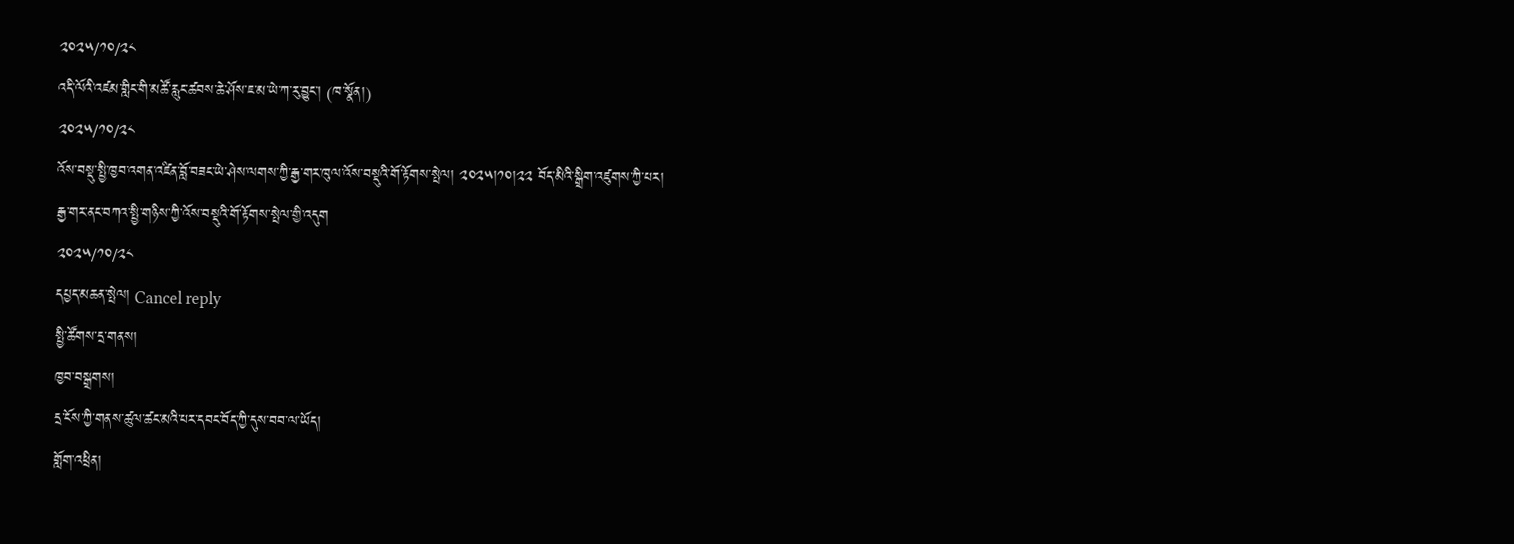༢༠༢༥/༡༠/༢༨
འདི་ལོའི་འཛམ་གླིང་གི་མཚོ་རླུང་ཚབས་ཆེ་ཤོས་ཇ་མ་ཡེ་ཀ་རུ་བྱུང་། (ཁ་སྣོན།)
༢༠༢༥/༡༠/༢༨
འོས་བསྡུ་སྤྱི་ཁྱབ་འགན་འཛིན་བློ་བཟང་ཡེ་ཤེས་ལགས་ཀྱི་རྒྱ་གར་ཁུལ་འོས་བསྡུའི་གོ་རྟོགས་སྤེལ། ༢༠༢༥།༡༠།༢༢ བོད་མིའི་སྒྲིག་འཛུགས་ཀྱི་པར།
རྒྱ་གར་ནང་བཀའ་སྤྱི་གཉིས་ཀྱི་འོས་བསྡུའི་གོ་རྟོགས་སྤེལ་གྱི་འདུག
༢༠༢༥/༡༠/༢༨
དཔྱད་མཆན་སྤེལ། Cancel reply
སྤྱི་ཚོགས་དྲ་གནས།
ཁྱབ་བསྒྲགས།
དྲ་ངོས་ཀྱི་གནས་ཚུལ་ཚང་མའི་པར་དབང་བོད་ཀྱི་དུས་བབ་ལ་ཡོད།
གློག་འཕྲིན།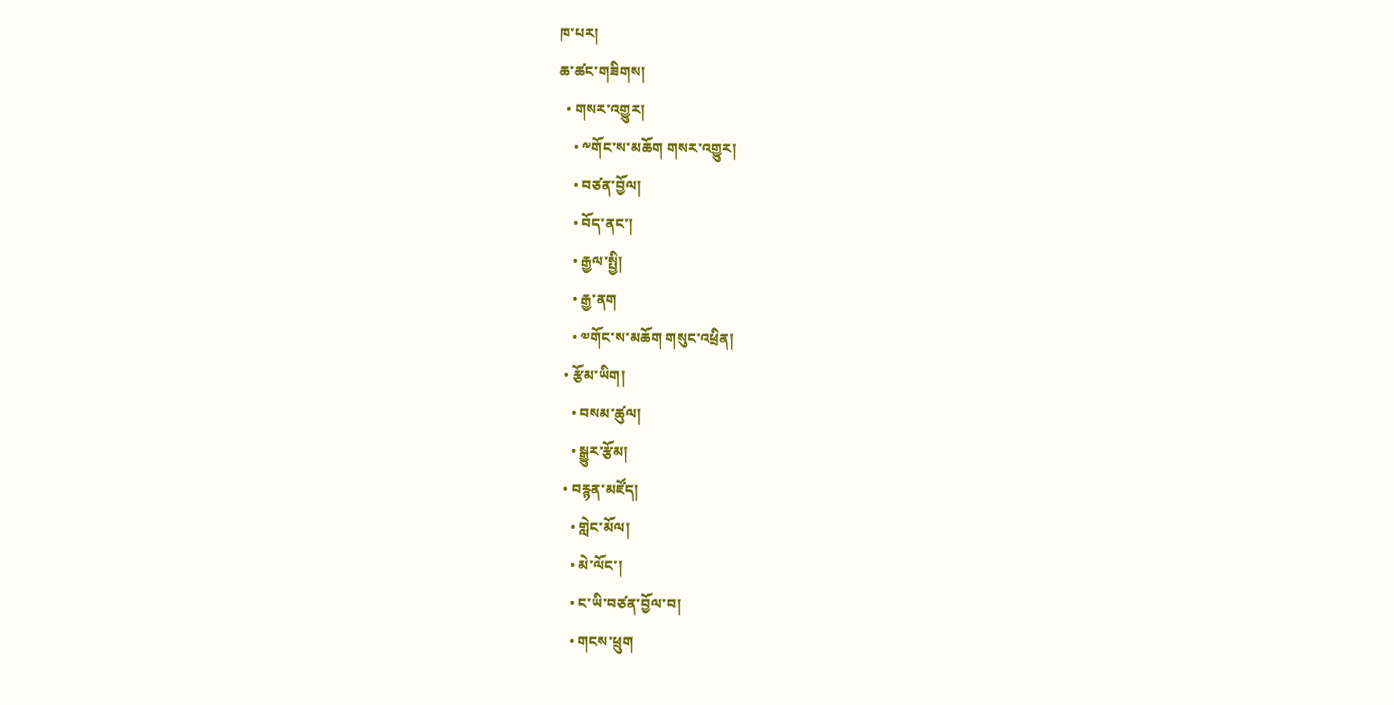ཁ་པར།
ཆ་ཚང་གཟིགས།
  • གསར་འགྱུར།
    • ༸གོང་ས་མཆོག གསར་འགྱུར།
    • བཙན་བྱོལ།
    • བོད་ནང་།
    • རྒྱལ་སྤྱི།
    • རྒྱ་ནག
    • ༧གོང་ས་མཆོག གསུང་འཕྲིན།
  • རྩོམ་ཡིག།
    • བསམ་ཚུལ།
    • སྒྱུར་རྩོམ།
  • བརྙན་མཛོད།
    • གླེང་མོལ།
    • མེ་ལོང་།
    • ང་ཡི་བཙན་བྱོལ་བ།
    • གངས་ཕྲུག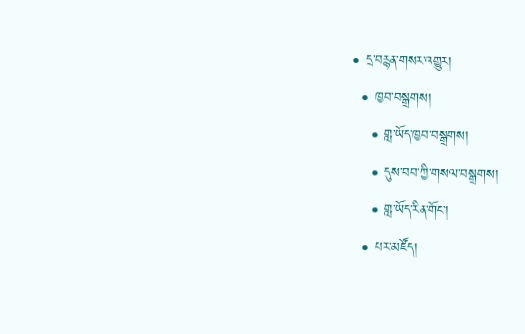• དྲ་བརྙན་གསར་འགྱུར།
  • ཁྱབ་བསྒྲགས།
    • གླ་ཡོད་ཁྱབ་བསྒྲགས།
    • དུས་བབ་ཀྱི་གསལ་བསྒྲགས།
    • གླ་ཡོད་རིན་གོང་།
  • པར་མཛོད།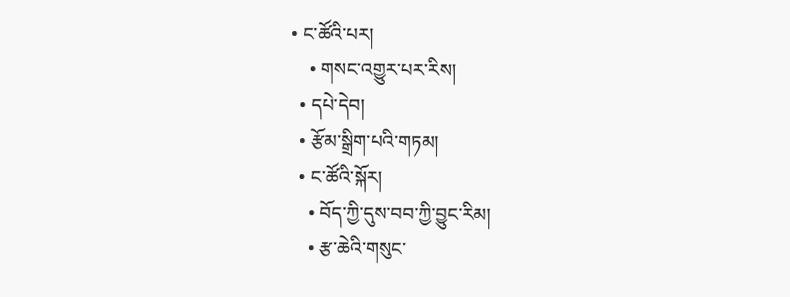• ང་ཚོའི་པར།
    • གསང་འགྱུར་པར་རིས།
  • དཔེ་དེབ།
  • རྩོམ་སྒྲིག་པའི་གཏམ།
  • ང་ཚོའི་སྐོར།
    • བོད་ཀྱི་དུས་བབ་ཀྱི་བྱུང་རིམ།
    • རྩ་ཆེའི་གསུང་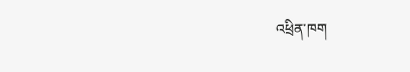འཕྲིན་ཁག